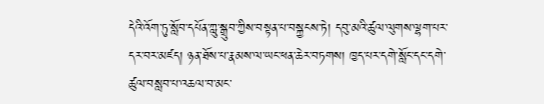དེའི་འོག་ཏུ་སློབ་དཔོན་ཀླུ་སྒྲུབ་ཀྱིས་བསྟན་པ་བསྐྱངས་ཏེ། དབུ་མའི་ཚུལ་ལུགས་ལྷག་པར་དར་བར་མཛད། ཉན་ཐོས་པ་རྣམས་ལ་ཡང་ཕན་ཆེར་བཏགས། ཁྱད་པར་དགེ་སློང་དང་དགེ་ཚུལ་བསླབ་པ་འཆལ་བ་མང་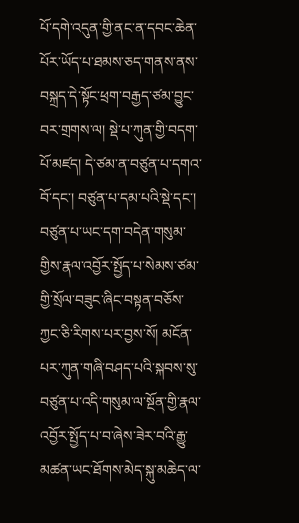པོ་དགེ་འདུན་གྱི་ནང་ན་དབང་ཆེན་པོར་ཡོད་པ་ཐམས་ཅད་གནས་ནས་བསྐྲད་དེ་སྟོང་ཕྲག་བརྒྱད་ཙམ་བྱུང་བར་གྲགས་ལ། སྡེ་པ་ཀུན་གྱི་བདག་པོ་མཛད། དེ་ཙམ་ན་བཙུན་པ་དགའ་བོ་དང་། བཙུན་པ་དམ་པའི་སྡེ་དང་། བཙུན་པ་ཡང་དག་བདེན་གསུམ་གྱིས་རྣལ་འབྱོར་སྤྱོད་པ་སེམས་ཙམ་གྱི་སྲོལ་བཟུང་ཞིང་བསྟན་བཅོས་ཀྱང་ཅི་རིགས་པར་བྱས་སོ། མངོན་པར་ཀུན་གཞི་བཤད་པའི་སྐབས་སུ་བཙུན་པ་འདི་གསུམ་ལ་སྔོན་གྱི་རྣལ་འབྱོར་སྤྱོད་པ་བ་ཞེས་ཟེར་བའི་རྒྱུ་མཚན་ཡང་ཐོགས་མེད་སྐུ་མཆེད་ལ་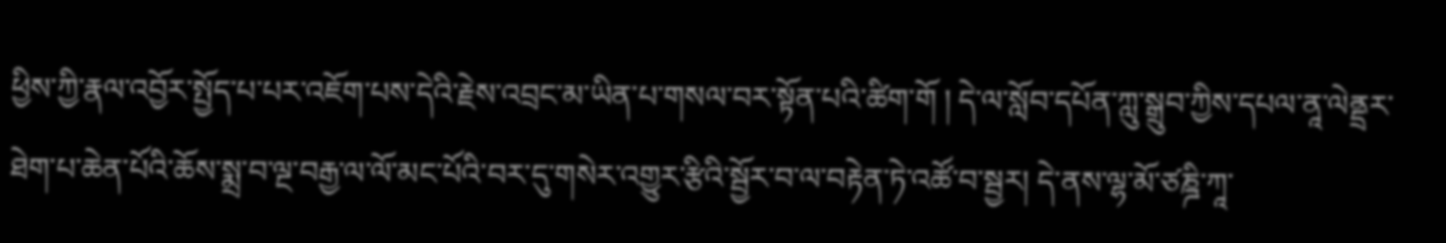ཕྱིས་ཀྱི་རྣལ་འབྱོར་སྤྱོད་པ་པར་འཇོག་པས་དེའི་རྗེས་འབྲང་མ་ཡིན་པ་གསལ་བར་སྟོན་པའི་ཚིག་གོ ། དེ་ལ་སློབ་དཔོན་ཀླུ་སྒྲུབ་ཀྱིས་དཔལ་ནཱ་ལེནྡྲར་ཐེག་པ་ཆེན་པོའི་ཆོས་སྨྲ་བ་ལྔ་བརྒྱ་ལ་ལོ་མང་པོའི་བར་དུ་གསེར་འགྱུར་རྩིའི་སྦྱོར་བ་ལ་བརྟེན་ཏེ་འཚོ་བ་སྦྱར། དེ་ནས་ལྷ་མོ་ཙཎྜི་ཀཱ་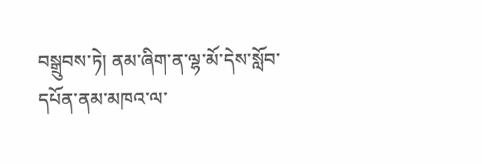བསྒྲུབས་ཏེ། ནམ་ཞིག་ན་ལྷ་མོ་དེས་སློབ་དཔོན་ནམ་མཁའ་ལ་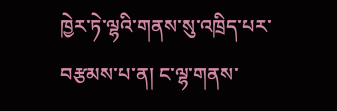ཁྱེར་ཏེ་ལྷའི་གནས་སུ་འཁྲིད་པར་བརྩམས་པ་ན། ང་ལྷ་གནས་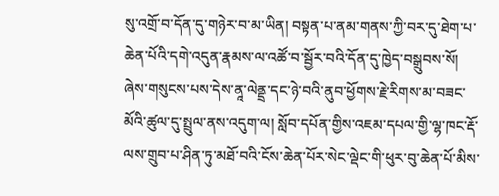སུ་འགྲོ་བ་དོན་དུ་གཉེར་བ་མ་ཡིན། བསྟན་པ་ནམ་གནས་ཀྱི་བར་དུ་ཐེག་པ་ཆེན་པོའི་དགེ་འདུན་རྣམས་ལ་འཚོ་བ་སྦྱོར་བའི་དོན་དུ་ཁྱེད་བསྒྲུབས་སོ། ཞེས་གསུངས་པས་དེས་ནཱ་ལེནྡྲ་དང་ཉེ་བའི་ནུབ་ཕྱོགས་རྗེ་རིགས་མ་བཟང་མོའི་ཚུལ་དུ་སྤྲུལ་ནས་འདུག་ལ། སློབ་དཔོན་གྱིས་འཇམ་དཔལ་གྱི་ལྷ་ཁང་རྡོ་ལས་གྲུབ་པ་ཤིན་ཏུ་མཐོ་བའི་ངོས་ཆེན་པོར་སེང་ལྡེང་གི་ཕུར་བུ་ཆེན་པོ་མིས་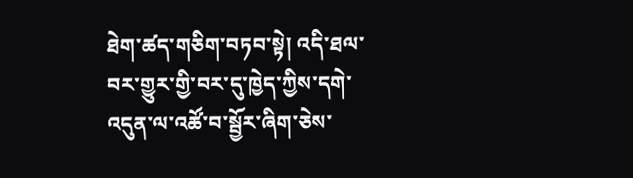ཐེག་ཚད་གཅིག་བཏབ་སྟེ། འདི་ཐལ་བར་གྱུར་གྱི་བར་དུ་ཁྱེད་ཀྱིས་དགེ་འདུན་ལ་འཚོ་བ་སྦྱོར་ཞིག་ཅེས་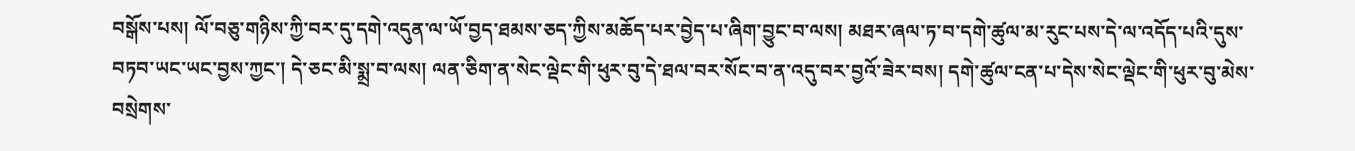བསྒོས་པས། ལོ་བཅུ་གཉིས་ཀྱི་བར་དུ་དགེ་འདུན་ལ་ཡོ་བྱད་ཐམས་ཅད་ཀྱིས་མཆོད་པར་བྱེད་པ་ཞིག་བྱུང་བ་ལས། མཐར་ཞལ་ཏ་བ་དགེ་ཚུལ་མ་རུང་པས་དེ་ལ་འདོད་པའི་དུས་བཏབ་ཡང་ཡང་བྱས་ཀྱང་། དེ་ཅང་མི་སྨྲ་བ་ལས། ལན་ཅིག་ན་སེང་ལྡེང་གི་ཕུར་བུ་དེ་ཐལ་བར་སོང་བ་ན་འདུ་བར་བྱའོ་ཟེར་བས། དགེ་ཚུལ་ངན་པ་དེས་སེང་ལྡེང་གི་ཕུར་བུ་མེས་བསྲེགས་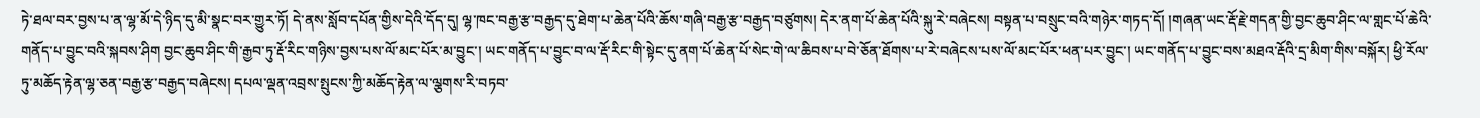ཏེ་ཐལ་བར་བྱས་པ་ན་ལྷ་མོ་དེ་ཉིད་དུ་མི་སྣང་བར་གྱུར་ཏོ། དེ་ནས་སློབ་དཔོན་གྱིས་དེའི་དོད་དུ། ལྷ་ཁང་བརྒྱ་རྩ་བརྒྱད་དུ་ཐེག་པ་ཆེན་པོའི་ཆོས་གཞི་བརྒྱ་རྩ་བརྒྱད་བཙུགས། དེར་ནག་པོ་ཆེན་པོའི་སྐུ་རེ་བཞེངས། བསྟན་པ་བསྲུང་བའི་གཉེར་གཏད་དོ། །གཞན་ཡང་རྡོ་རྗེ་གདན་གྱི་བྱང་ཆུབ་ཤིང་ལ་གླང་པོ་ཆེའི་གནོད་པ་བྱུང་བའི་སྐབས་ཤིག བྱང་ཆུབ་ཤིང་གི་རྒྱབ་ཏུ་རྡོ་རིང་གཉིས་བྱས་པས་ལོ་མང་པོར་མ་བྱུང་། ཡང་གནོད་པ་བྱུང་བ་ལ་རྡོ་རིང་གི་སྟེང་དུ་ནག་པོ་ཆེན་པོ་སེང་གེ་ལ་ཆིབས་པ་བེ་ཅོན་ཐོགས་པ་རེ་བཞེངས་པས་ལོ་མང་པོར་ཕན་པར་བྱུང་། ཡང་གནོད་པ་བྱུང་བས་མཐའ་རྡོའི་དྲ་མིག་གིས་བསྐོར། ཕྱི་རོལ་ཏུ་མཆོད་རྟེན་ལྷ་ཅན་བརྒྱ་རྩ་བརྒྱད་བཞེངས། དཔལ་ལྡན་འབྲས་སྤུངས་ཀྱི་མཆོད་རྟེན་ལ་ལྕགས་རི་བཏབ་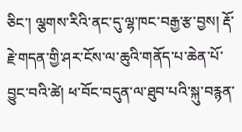ཅིང་། ལྕགས་རིའི་ནང་དུ་ལྷ་ཁང་བརྒྱ་རྩ་བྱས། རྡོ་རྗེ་གདན་གྱི་ཤར་ངོས་ལ་ཆུའི་གནོད་པ་ཆེན་པོ་བྱུང་བའི་ཚེ། ཕ་བོང་བདུན་ལ་ཐུབ་པའི་སྐུ་བརྙན་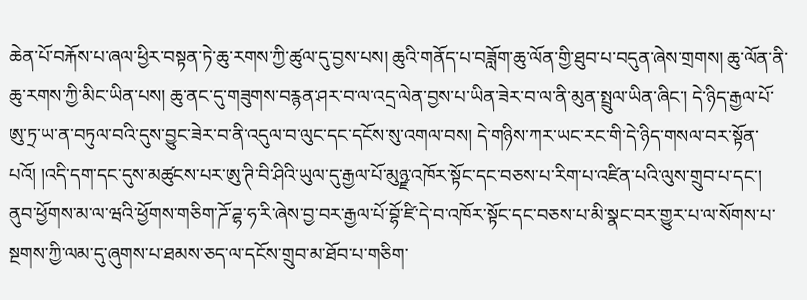ཆེན་པོ་བརྐོས་པ་ཞལ་ཕྱིར་བསྟན་ཏེ་ཆུ་རགས་ཀྱི་ཚུལ་དུ་བྱས་པས། ཆུའི་གནོད་པ་བཟློག་ཆུ་ལོན་གྱི་ཐུབ་པ་བདུན་ཞེས་གྲགས། ཆུ་ལོན་ནི་ཆུ་རགས་ཀྱི་མིང་ཡིན་པས། ཆུ་ནང་དུ་གཟུགས་བརྙན་ཤར་བ་ལ་འདྲ་ལེན་བྱས་པ་ཡིན་ཟེར་བ་ལ་ནི་མུན་སྤྲུལ་ཡིན་ཞིང་། དེ་ཉིད་རྒྱལ་པོ་ཨུ་ཏྲ་ཡ་ན་བཏུལ་བའི་དུས་བྱུང་ཟེར་བ་ནི་འདུལ་བ་ལུང་དང་དངོས་སུ་འགལ་བས། དེ་གཉིས་ཀར་ཡང་རང་གི་དེ་ཉིད་གསལ་བར་སྟོན་པའོ། །འདི་དག་དང་དུས་མཚུངས་པར་ཨུ་ཊི་བི་ཤིའི་ཡུལ་དུ་རྒྱལ་པོ་མུཉྫ་འཁོར་སྟོང་དང་བཅས་པ་རིག་པ་འཛིན་པའི་ལུས་གྲུབ་པ་དང་། ནུབ་ཕྱོགས་མ་ལ་ཝའི་ཕྱོགས་གཅིག་ཌོ་ཌྷ་ཧ་རི་ཞེས་བྱ་བར་རྒྱལ་པོ་བྷོ་ཛི་དེ་བ་འཁོར་སྟོང་དང་བཅས་པ་མི་སྣང་བར་གྱུར་པ་ལ་སོགས་པ་སྔགས་ཀྱི་ལམ་དུ་ཞུགས་པ་ཐམས་ཅད་ལ་དངོས་གྲུབ་མ་ཐོབ་པ་གཅིག་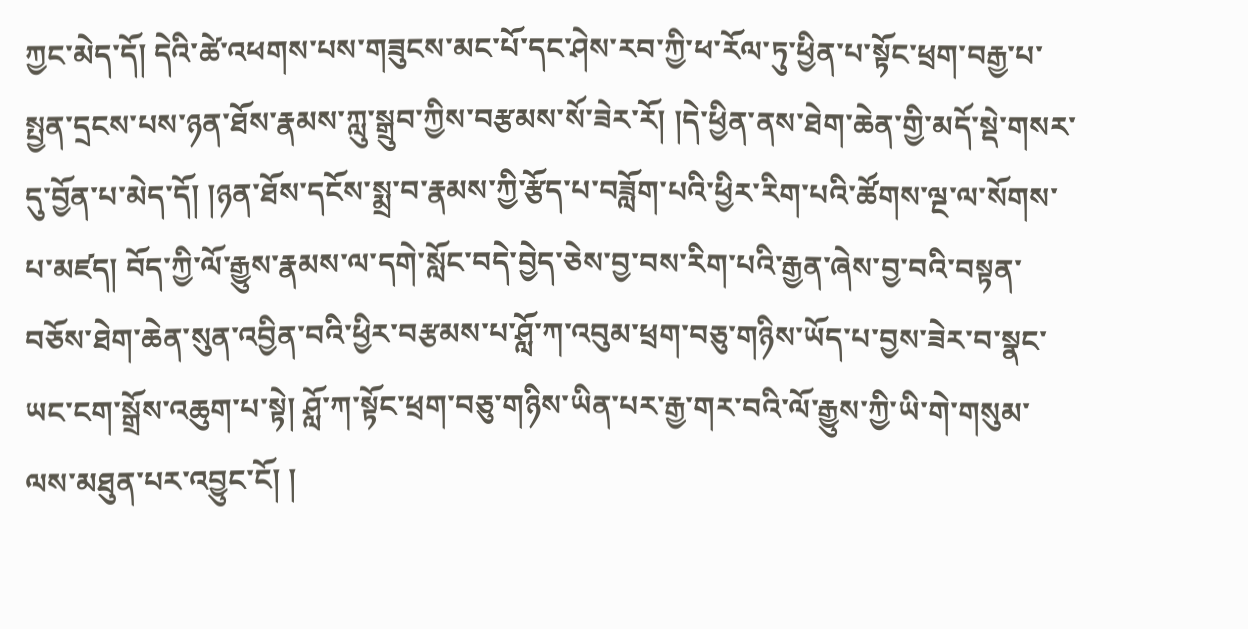ཀྱང་མེད་དོ། དེའི་ཚེ་འཕགས་པས་གཟུངས་མང་པོ་དང་ཤེས་རབ་ཀྱི་ཕ་རོལ་ཏུ་ཕྱིན་པ་སྟོང་ཕྲག་བརྒྱ་པ་སྤྱན་དྲངས་པས་ཉན་ཐོས་རྣམས་ཀླུ་སྒྲུབ་ཀྱིས་བརྩམས་སོ་ཟེར་རོ། །དེ་ཕྱིན་ནས་ཐེག་ཆེན་གྱི་མདོ་སྡེ་གསར་དུ་བྱོན་པ་མེད་དོ། །ཉན་ཐོས་དངོས་སྨྲ་བ་རྣམས་ཀྱི་རྩོད་པ་བཟློག་པའི་ཕྱིར་རིག་པའི་ཚོགས་ལྔ་ལ་སོགས་པ་མཛད། བོད་ཀྱི་ལོ་རྒྱུས་རྣམས་ལ་དགེ་སློང་བདེ་བྱེད་ཅེས་བྱ་བས་རིག་པའི་རྒྱན་ཞེས་བྱ་བའི་བསྟན་བཅོས་ཐེག་ཆེན་སུན་འབྱིན་བའི་ཕྱིར་བརྩམས་པ་ཤློ་ཀ་འབུམ་ཕྲག་བཅུ་གཉིས་ཡོད་པ་བྱས་ཟེར་བ་སྣང་ཡང་ངག་སྒྲོས་འཆུག་པ་སྟེ། ཤློ་ཀ་སྟོང་ཕྲག་བཅུ་གཉིས་ཡིན་པར་རྒྱ་གར་བའི་ལོ་རྒྱུས་ཀྱི་ཡི་གེ་གསུམ་ལས་མཐུན་པར་འབྱུང་ངོ། །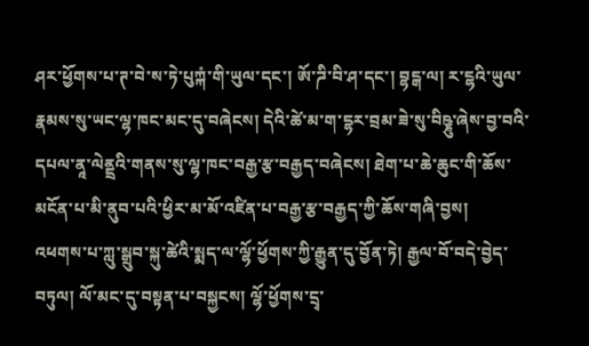ཤར་ཕྱོགས་པ་ཊ་བེ་ས་ཏེ་པུཀྐཾ་གི་ཡུལ་དང་། ཨོ་ཌི་བི་ཤ་དང་། བྷངྒ་ལ། ར་ངྷའི་ཡུལ་རྣམས་སུ་ཡང་ལྷ་ཁང་མང་དུ་བཞེངས། དེའི་ཚེ་མ་ག་དྷར་བྲམ་ཟེ་སུ་བིཥྞུ་ཞེས་བྱ་བའི་དཔལ་ནཱ་ལེནྡྲའི་གནས་སུ་ལྷ་ཁང་བརྒྱ་རྩ་བརྒྱད་བཞེངས། ཐེག་པ་ཆེ་ཆུང་གི་ཆོས་མངོན་པ་མི་ནུབ་པའི་ཕྱིར་མ་མོ་འཛིན་པ་བརྒྱ་རྩ་བརྒྱད་ཀྱི་ཆོས་གཞི་བྱས།
འཕགས་པ་ཀླུ་སྒྲུབ་སྐུ་ཚེའི་སྨད་ལ་ལྷོ་ཕྱོགས་ཀྱི་རྒྱུན་དུ་བྱོན་ཏེ། རྒྱལ་བོ་བདེ་བྱེད་བཏུལ། ལོ་མང་དུ་བསྟན་པ་བསྐྱངས། ལྷོ་ཕྱོགས་དྲྭ་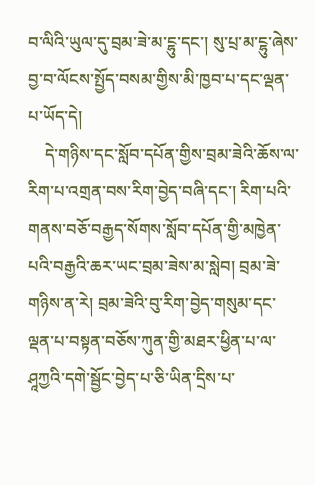བ་ལིའི་ཡུལ་དུ་བྲམ་ཟེ་མ་ངྷུ་དང་། སུ་པྲ་མ་ངྷུ་ཞེས་བྱ་བ་ལོངས་སྤྱོད་བསམ་གྱིས་མི་ཁྱབ་པ་དང་ལྡན་པ་ཡོད་དེ།
    དེ་གཉིས་དང་སློབ་དཔོན་གྱིས་བྲམ་ཟེའི་ཆོས་ལ་རིག་པ་འགྲན་བས་རིག་བྱེད་བཞི་དང་། རིག་པའི་གནས་བཅོ་བརྒྱད་སོགས་སློབ་དཔོན་གྱི་མཁྱེན་པའི་བརྒྱའི་ཆར་ཡང་བྲམ་ཟེས་མ་སླེབ། བྲམ་ཟེ་གཉིས་ན་རེ། བྲམ་ཟེའི་བུ་རིག་བྱེད་གསུམ་དང་ལྡན་པ་བསྟན་བཅོས་ཀུན་གྱི་མཐར་ཕྱིན་པ་ལ་ཤཱཀྱའི་དགེ་སྦྱོང་བྱེད་པ་ཅི་ཡིན་དྲིས་པ་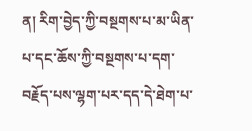ན། རིག་བྱེད་ཀྱི་བསྔགས་པ་མ་ཡིན་པ་དང་ཆོས་ཀྱི་བསྔགས་པ་དག་བརྗོད་པས་ལྷག་པར་དད་དེ་ཐེག་པ་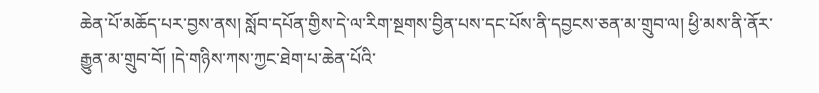ཆེན་པོ་མཆོད་པར་བྱས་ནས། སློབ་དཔོན་གྱིས་དེ་ལ་རིག་སྔགས་བྱིན་པས་དང་པོས་ནི་དབྱངས་ཅན་མ་གྲུབ་ལ། ཕྱི་མས་ནི་ནོར་རྒྱུན་མ་གྲུབ་བོ། །དེ་གཉིས་ཀས་ཀྱང་ཐེག་པ་ཆེན་པོའི་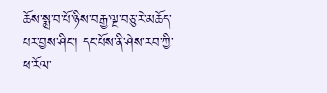ཆོས་སྨྲ་བ་པོ་ཉིས་བརྒྱ་ལྔ་བཅུ་རེ་མཆོད་པར་བྱས་ཤིང་། དང་པོས་ནི་ཤེས་རབ་ཀྱི་ཕ་རོལ་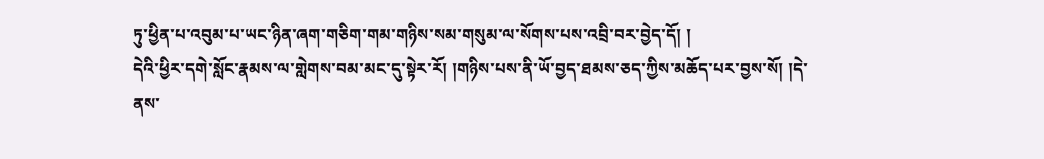ཏུ་ཕྱིན་པ་འབུམ་པ་ཡང་ཉིན་ཞག་གཅིག་གམ་གཉིས་སམ་གསུམ་ལ་སོགས་པས་འབྲི་བར་བྱེད་དོ། །
དེའི་ཕྱིར་དགེ་སློང་རྣམས་ལ་གླེགས་བམ་མང་དུ་སྟེར་རོ། །གཉིས་པས་ནི་ཡོ་བྱད་ཐམས་ཅད་ཀྱིས་མཆོད་པར་བྱས་སོ། །དེ་ནས་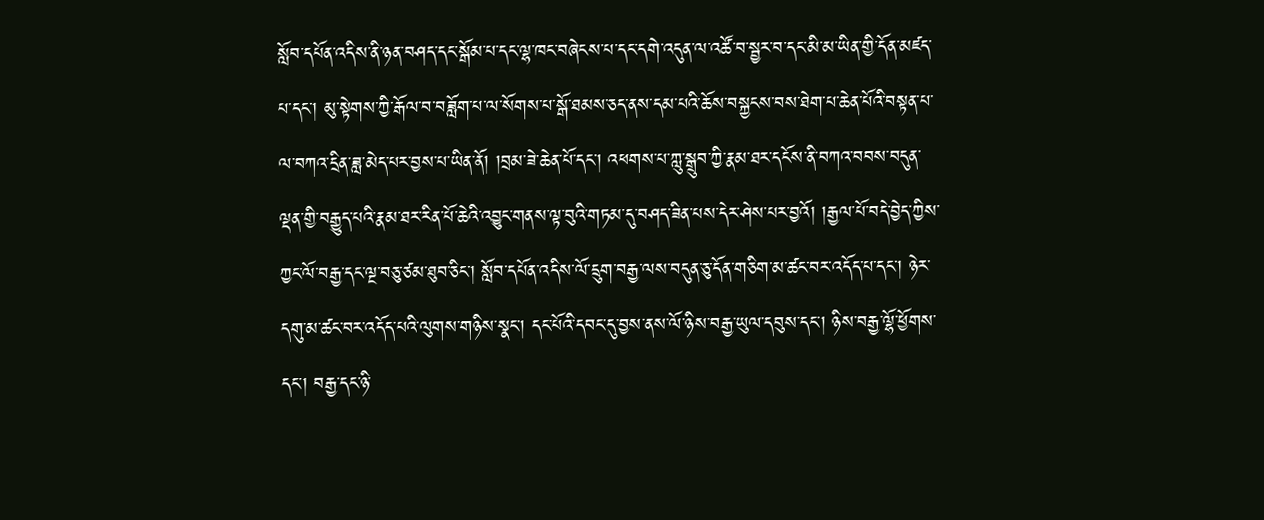སློབ་དཔོན་འདིས་ནི་ཉན་བཤད་དང་སྒོམ་པ་དང་ལྷ་ཁང་བཞེངས་པ་དང་དགེ་འདུན་ལ་འཚོ་བ་སྦྱར་བ་དང་མི་མ་ཡིན་གྱི་དོན་མཛད་པ་དང་། མུ་སྟེགས་ཀྱི་རྒོལ་བ་བཟློག་པ་ལ་སོགས་པ་སྒོ་ཐམས་ཅད་ནས་དམ་པའི་ཆོས་བསྐྱངས་བས་ཐེག་པ་ཆེན་པོའི་བསྟན་པ་ལ་བཀའ་དྲིན་ཟླ་མེད་པར་བྱས་པ་ཡིན་ནོ། །བྲམ་ཟེ་ཆེན་པོ་དང་། འཕགས་པ་ཀླུ་སྒྲུབ་ཀྱི་རྣམ་ཐར་དངོས་ནི་བཀའ་བབས་བདུན་ལྡན་གྱི་བརྒྱུད་པའི་རྣམ་ཐར་རིན་པོ་ཆེའི་འབྱུང་གནས་ལྟ་བུའི་གཏམ་དུ་བཤད་ཟིན་པས་དེར་ཤེས་པར་བྱའོ། །རྒྱལ་པོ་བདེ་བྱེད་ཀྱིས་ཀྱང་ལོ་བརྒྱ་དང་ལྔ་བཅུ་ཙམ་ཐུབ་ཅིང་། སློབ་དཔོན་འདིས་ལོ་དྲུག་བརྒྱ་ལས་བདུན་ཅུ་དོན་གཅིག་མ་ཚང་བར་འདོད་པ་དང་། ཉེར་དགུ་མ་ཚང་བར་འདོད་པའི་ལུགས་གཉིས་སྣང་། དང་པོའི་དབང་དུ་བྱས་ནས་ལོ་ཉིས་བརྒྱ་ཡུལ་དབུས་དང་། ཉིས་བརྒྱ་ལྷོ་ཕྱོགས་དང་། བརྒྱ་དང་ཉི་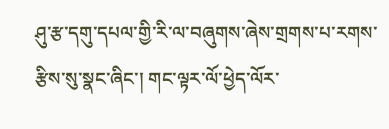ཤུ་རྩ་དགུ་དཔལ་གྱི་རི་ལ་བཞུགས་ཞེས་གྲགས་པ་རགས་རྩིས་སུ་སྣང་ཞིང་། གང་ལྟར་ལོ་ཕྱེད་ལོར་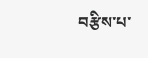བརྩིས་པ་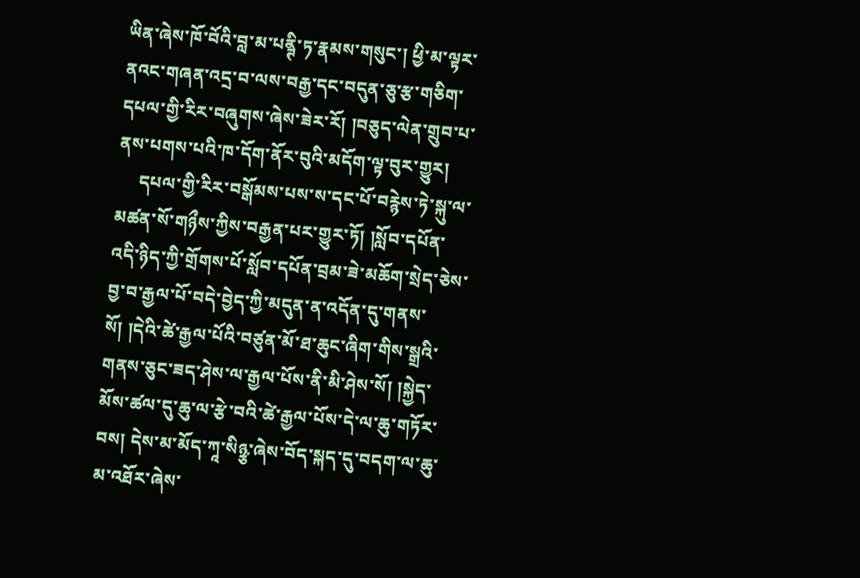ཡིན་ཞེས་ཁོ་བོའི་བླ་མ་པནྚི་ཏ་རྣམས་གསུང་། ཕྱི་མ་ལྟར་ནའང་གཞན་འདྲ་བ་ལས་བརྒྱ་དང་བདུན་ཅུ་རྩ་གཅིག་དཔལ་གྱི་རིར་བཞུགས་ཞེས་ཟེར་རོ། །བཅུད་ལེན་གྲུབ་པ་ནས་པགས་པའི་ཁ་དོག་ནོར་བུའི་མདོག་ལྟ་བུར་གྱུར།
     དཔལ་གྱི་རིར་བསྒོམས་པས་ས་དང་པོ་བརྙེས་ཏེ་སྐུ་ལ་མཚན་སོ་གཉྀས་ཀྱིས་བརྒྱན་པར་གྱུར་ཏོ། །སློབ་དཔོན་འདི་ཉིད་ཀྱི་གྲོགས་པོ་སློབ་དཔོན་བྲམ་ཟེ་མཆོག་སྲེད་ཅེས་བྱ་བ་རྒྱལ་པོ་བདེ་བྱེད་ཀྱི་མདུན་ན་འདོན་དུ་གནས་སོ། །དེའི་ཚེ་རྒྱལ་པོའི་བཙུན་མོ་ཐ་ཆུང་ཞིག་གིས་སྒྲའི་གནས་ཅུང་ཟད་ཤེས་ལ་རྒྱལ་པོས་ནི་མི་ཤེས་སོ། །སྐྱེད་མོས་ཚལ་དུ་ཆུ་ལ་རྩེ་བའི་ཚེ་རྒྱལ་པོས་དེ་ལ་ཆུ་གཏོར་བས། དེས་མ་མོད་ཀཱ་སིཉྩ་ཞེས་བོད་སྐད་དུ་བདག་ལ་ཆུ་མ་འཐོར་ཞེས་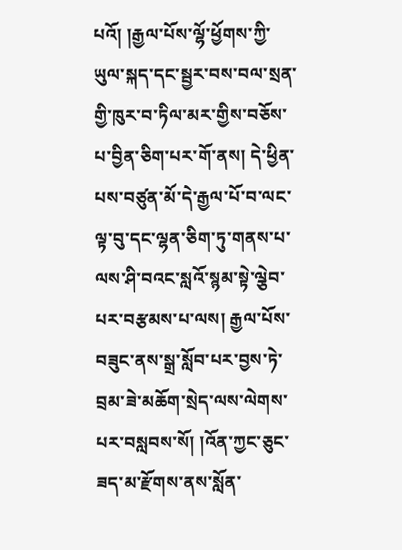པའོ། །རྒྱལ་པོས་ལྷོ་ཕྱོགས་ཀྱི་ཡུལ་སྐད་དང་སྦྱར་བས་བལ་སྲན་གྱི་ཁུར་བ་ཏིལ་མར་གྱིས་བཅོས་པ་བྱིན་ཅིག་པར་གོ་ནས། དེ་ཕྱིན་པས་བཙུན་མོ་དེ་རྒྱལ་པོ་བ་ལང་ལྟ་བུ་དང་ལྷན་ཅིག་ཏུ་གནས་པ་ལས་ཤི་བའང་སླའོ་སྙམ་སྟེ་ལྕེབ་པར་བརྩམས་པ་ལས། རྒྱལ་པོས་བཟུང་ནས་སྒྲ་སློབ་པར་བྱས་ཏེ་བྲམ་ཟེ་མཆོག་སྲེད་ལས་ལེགས་པར་བསླབས་སོ། །འོན་ཀྱང་ཅུང་ཟད་མ་རྫོགས་ནས་སློན་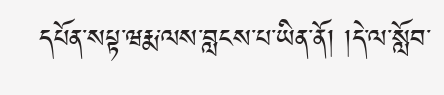དཔོན་སཔྟ་ཝརྨ་ལས་བླངས་པ་ཡིན་ནོ། །དེ་ལ་སློབ་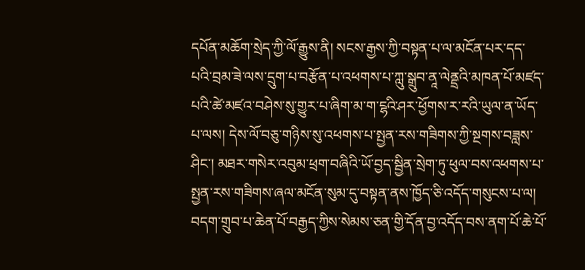དཔོན་མཆོག་སྲེད་ཀྱི་ལོ་རྒྱུས་ནི། སངས་རྒྱས་ཀྱི་བསྟན་པ་ལ་མངོན་པར་དད་པའི་བྲམ་ཟེ་ལས་དྲུག་པ་བརྩོན་པ་འཕགས་པ་ཀླུ་སྒྲུབ་ནཱ་ལེནྡྲའི་མཁན་པོ་མཛད་པའི་ཚེ་མཛའ་བཤེས་སུ་གྱུར་པ་ཞིག་མ་ག་ངྷའི་ཤར་ཕྱོགས་ར་རའི་ཡུལ་ན་ཡོད་པ་ལས། དེས་ལོ་བཅུ་གཉིས་སུ་འཕགས་པ་སྤྱན་རས་གཟིགས་ཀྱི་སྔགས་བཟླས་ཤིང་། མཐར་གསེར་འབུམ་ཕྲག་བཞིའི་ཡོ་བྱད་སྦྱིན་སྲེག་ཏུ་ཕུལ་བས་འཕགས་པ་སྤྱན་རས་གཟིགས་ཞལ་མངོན་སུམ་དུ་བསྟན་ནས་ཁྱོད་ཅི་འདོད་གསུངས་པ་ལ། བདག་གྲུབ་པ་ཆེན་པོ་བརྒྱད་ཀྱིས་སེམས་ཅན་གྱི་དོན་བྱ་འདོད་བས་ནག་པོ་ཆེ་པོ་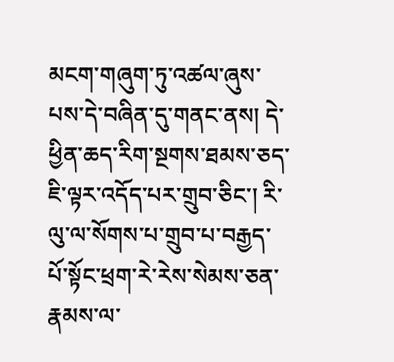མངག་གཞུག་ཏུ་འཚལ་ཞུས་པས་དེ་བཞིན་དུ་གནང་ནས། དེ་ཕྱིན་ཆད་རིག་སྔགས་ཐམས་ཅད་ཇི་ལྟར་འདོད་པར་གྲུབ་ཅིང་། རི་ལུ་ལ་སོགས་པ་གྲུབ་པ་བརྒྱད་པོ་སྟོང་ཕྲག་རེ་རེས་སེམས་ཅན་རྣམས་ལ་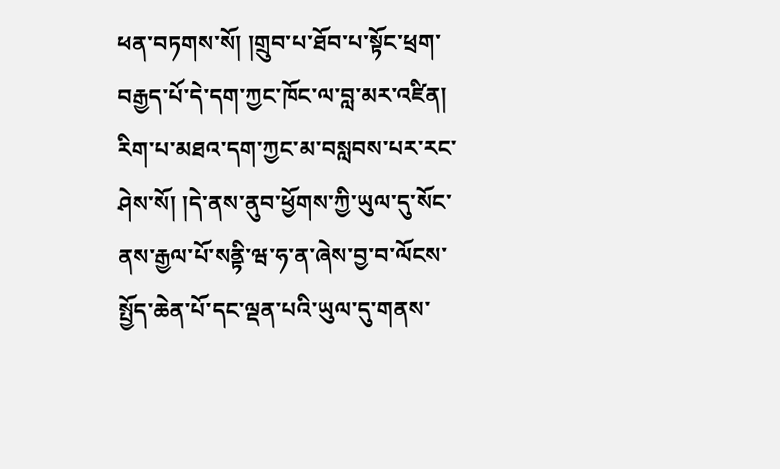ཕན་བཏགས་སོ། །གྲུབ་པ་ཐོབ་པ་སྟོང་ཕྲག་བརྒྱད་པོ་དེ་དག་ཀྱང་ཁོང་ལ་བླ་མར་འཛིན། རིག་པ་མཐའ་དག་ཀྱང་མ་བསླབས་པར་རང་ཤེས་སོ། །དེ་ནས་ནུབ་ཕྱོགས་ཀྱི་ཡུལ་དུ་སོང་ནས་རྒྱལ་པོ་སནྟི་ཝ་ཧ་ན་ཞེས་བྱ་བ་ལོངས་སྤྱོད་ཆེན་པོ་དང་ལྡན་པའི་ཡུལ་དུ་གནས་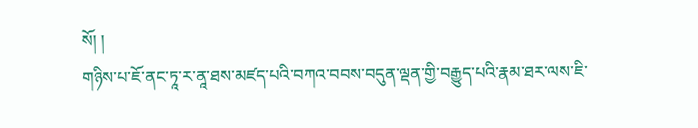སོ། །
གཉིས་པ་ཇོ་ནང་ཏཱ་ར་ནཱ་ཐས་མཛད་པའི་བཀའ་བབས་བདུན་ལྡན་གྱི་བརྒྱུད་པའི་རྣམ་ཐར་ལས་ཇི་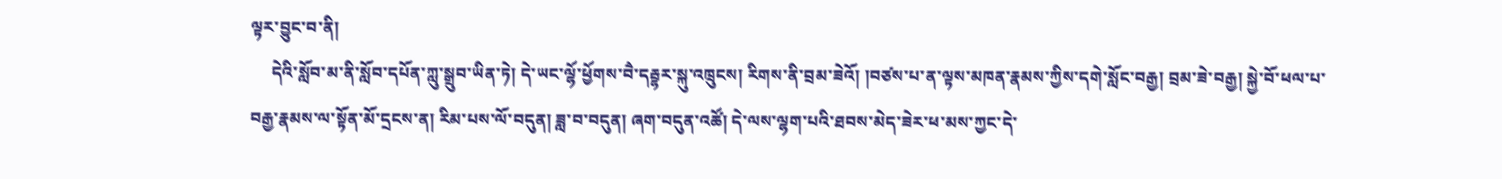ལྟར་བྱུང་བ་ནི།
     དེའི་སློབ་མ་ནི་སློབ་དཔོན་ཀླུ་སྒྲུབ་ཡིན་ཏེ། དེ་ཡང་ལྷོ་ཕྱོགས་བཻ་དརྦྷར་སྐུ་འཁྲུངས། རིགས་ནི་བྲམ་ཟེའོ། །བཙས་པ་ན་ལྟས་མཁན་རྣམས་ཀྱིས་དགེ་སློང་བརྒྱ། བྲམ་ཟེ་བརྒྱ། སྐྱེ་བོ་ཕལ་པ་བརྒྱ་རྣམས་ལ་སྟོན་མོ་དྲངས་ན། རིམ་པས་ལོ་བདུན། ཟླ་བ་བདུན། ཞག་བདུན་འཚོ། དེ་ལས་ལྷག་པའི་ཐབས་མེད་ཟེར་ཕ་མས་ཀྱང་དེ་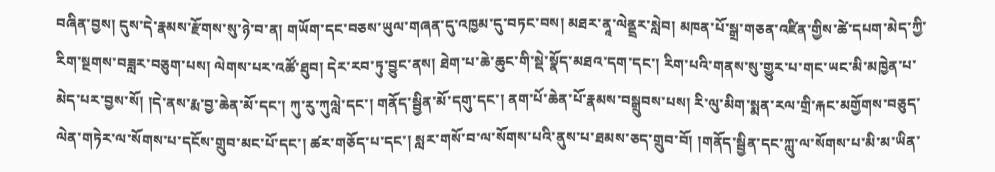བཞིན་བྱས། དུས་དེ་རྣམས་རྫོགས་སུ་ཉེ་བ་ན། གཡོག་དང་བཅས་ཡུལ་གཞན་དུ་འཁྱམ་དུ་བཏང་བས། མཐར་ནཱ་ལེནྡྲར་སླེབ། མཁན་པོ་སྒྲ་གཅན་འཛིན་གྱིས་ཚེ་དཔག་མེད་ཀྱི་རིག་སྔགས་བཟླར་བཅུག་པས། ལེགས་པར་འཚོ་ཐུབ། དེར་རབ་ཏུ་བྱུང་ནས། ཐེག་པ་ཆེ་ཆུང་གི་སྡེ་སྣོད་མཐའ་དག་དང་། རིག་པའི་གནས་སུ་གྱུར་པ་གང་ཡང་མི་མཁྱེན་པ་མེད་པར་བྱས་སོ། །དེ་ནས་རྨ་བྱ་ཆེན་མོ་དང་། ཀུ་རུ་ཀུལླེ་དང་། གནོད་སྦྱིན་མོ་དགུ་དང་། ནག་པོ་ཆེན་པོ་རྣམས་བསྒྲུབས་པས། རི་ལུ་མིག་སྨན་རལ་གྲི་རྐང་མགྱོགས་བཅུད་ལེན་གཏེར་ལ་སོགས་པ་དངོས་གྲུབ་མང་པོ་དང་། ཚར་གཅོད་པ་དང་། སླར་གསོ་བ་ལ་སོགས་པའི་ནུས་པ་ཐམས་ཅད་གྲུབ་བོ། །གནོད་སྦྱིན་དང་ཀླུ་ལ་སོགས་པ་མི་མ་ཡིན་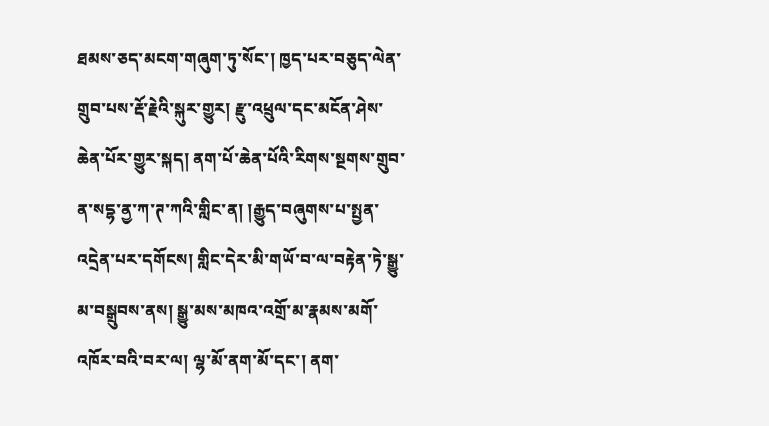ཐམས་ཅད་མངག་གཞུག་ཏུ་སོང་། ཁྱད་པར་བཅུད་ལེན་གྲུབ་པས་རྡོ་རྗེའི་སྐུར་གྱུར། རྫུ་འཕྲུལ་དང་མངོན་ཤེས་ཆེན་པོར་གྱུར་སྐད། ནག་པོ་ཆེན་པོའི་རིགས་སྔགས་གྲུབ་ན་སདྷ་ནྱ་ཀ་ཊ་ཀའི་གླིང་ན། །རྒྱུད་བཞུགས་པ་སྤྱན་འདྲེན་པར་དགོངས། གླིང་དེར་མི་གཡོ་བ་ལ་བརྟེན་ཏེ་སྒྱུ་མ་བསྒྲུབས་ནས། སྒྱུ་མས་མཁའ་འགྲོ་མ་རྣམས་མགོ་འཁོར་བའི་བར་ལ། ལྷ་མོ་ནག་མོ་དང་། ནག་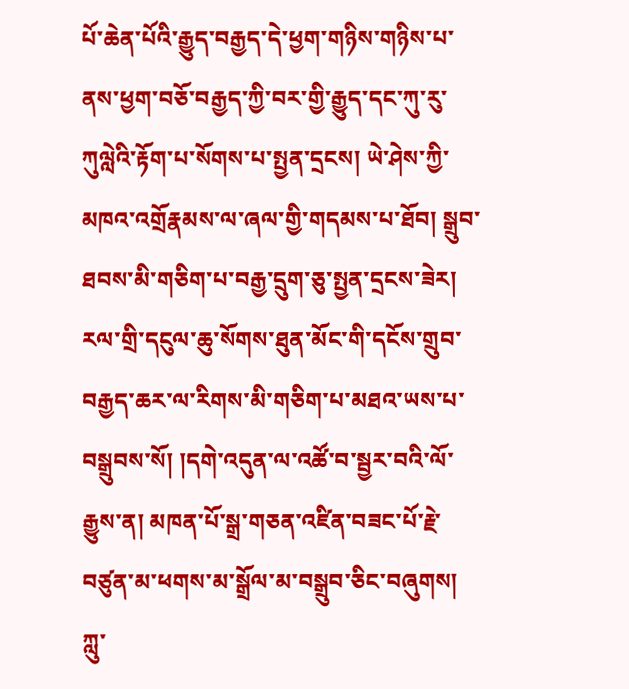པོ་ཆེན་པོའི་རྒྱུད་བརྒྱད་དེ་ཕྱག་གཉིས་གཉིས་པ་ནས་ཕྱག་བཅོ་བརྒྱད་ཀྱི་བར་གྱི་རྒྱུད་དང་ཀུ་རུ་ཀུལླེའི་རྟོག་པ་སོགས་པ་སྤྱན་དྲངས། ཡེ་ཤེས་ཀྱི་མཁའ་འགྲོརྣམས་ལ་ཞལ་གྱི་གདམས་པ་ཐོབ། སྒྲུབ་ཐབས་མི་གཅིག་པ་བརྒྱ་དྲུག་ཅུ་སྤྱན་དྲངས་ཟེར། རལ་གྲི་དངུལ་ཆུ་སོགས་ཐུན་མོང་གི་དངོས་གྲུབ་བརྒྱད་ཆར་ལ་རིགས་མི་གཅིག་པ་མཐའ་ཡས་པ་བསྒྲུབས་སོ། །དགེ་འདུན་ལ་འཚོ་བ་སྦྱར་བའི་ལོ་རྒྱུས་ན། མཁན་པོ་སྒྲ་གཅན་འཛིན་བཟང་པོ་རྗེ་བཙུན་མ་ཕགས་མ་སྒྲོལ་མ་བསྒྲུབ་ཅིང་བཞུགས། ཀླུ་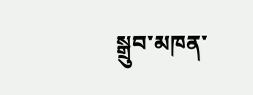སྒྲུབ་མཁན་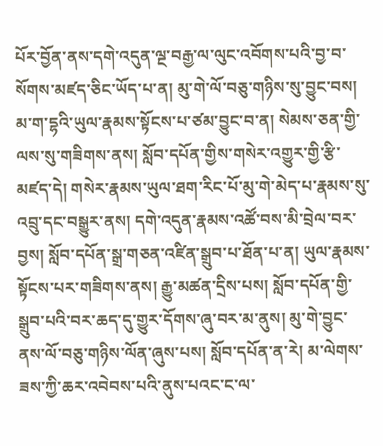པོར་བྱོན་ནས་དགེ་འདུན་ལྔ་བརྒྱ་ལ་ལུང་འབོགས་པའི་བྱ་བ་སོགས་མཛད་ཅིང་ཡོད་པ་ན། མུ་གེ་ལོ་བཅུ་གཉིས་སུ་བྱུང་བས། མ་ག་དྷའི་ཡུལ་རྣམས་སྟོངས་པ་ཙམ་བྱུང་བ་ན། སེམས་ཅན་གྱི་ལས་སུ་གཟིགས་ནས། སློབ་དཔོན་གྱིས་གསེར་འགྱུར་གྱི་རྩི་མཛད་དེ། གསེར་རྣམས་ཡུལ་ཐག་རིང་པོ་མུ་གེ་མེད་པ་རྣམས་སུ་འབྲུ་དང་བསྒྱུར་ནས། དགེ་འདུན་རྣམས་འཚོ་བས་མི་བྲེལ་བར་བྱས། སློབ་དཔོན་སྒྲ་གཅན་འཛིན་སྒྲུབ་པ་ཐོན་པ་ན། ཡུལ་རྣམས་སྟོངས་པར་གཟིགས་ནས། རྒྱུ་མཚན་དྲིས་པས། སློབ་དཔོན་གྱི་སྒྲུབ་པའི་བར་ཆད་དུ་གྱུར་དོགས་ཞུ་བར་མ་ནུས། མུ་གེ་བྱུང་ནས་ལོ་བཅུ་གཉིས་ལོན་ཞུས་པས། སློབ་དཔོན་ན་རེ། མ་ལེགས་ཟས་ཀྱི་ཆར་འབེབས་པའི་ནུས་པའང་ང་ལ་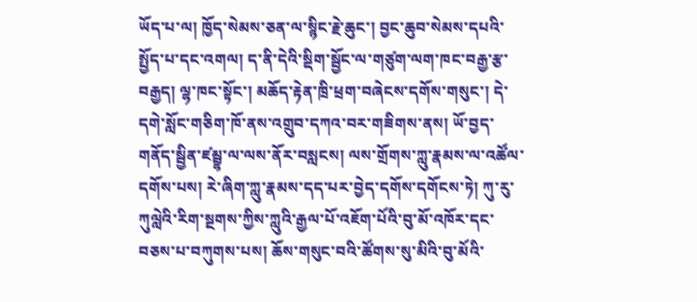ཡོད་པ་ལ། ཁྱོད་སེམས་ཅན་ལ་སྙིང་རྗེ་ཆུང་། བྱང་ཆུབ་སེམས་དཔའི་སྤྱོད་པ་དང་འགལ། ད་ནི་དེའི་སྡིག་སྦྱོང་ལ་གཙུག་ལག་ཁང་བརྒྱ་རྩ་བརྒྱད། ལྷ་ཁང་སྟོང་། མཆོད་རྟེན་ཁྲི་ཕྲག་བཞེངས་དགོས་གསུང་། དེ་དགེ་སློང་གཅིག་ཁོ་ནས་འགྲུབ་དཀའ་བར་གཟིགས་ནས། ཡོ་བྱད་གནོད་སྦྱིན་ཛམྦྷ་ལ་ལས་ནོར་བསླངས། ལས་གྲོགས་ཀླུ་རྣམས་ལ་འཚོལ་དགོས་པས། རེ་ཞིག་ཀླུ་རྣམས་དད་པར་བྱེད་དགོས་དགོངས་ཏེ། ཀུ་རུ་ཀུལླེའི་རིག་སྔགས་ཀྱིས་ཀླུའི་རྒྱལ་པོ་འཇོག་པོའི་བུ་མོ་འཁོར་དང་བཅས་པ་བཀུགས་པས། ཆོས་གསུང་བའི་ཚོགས་སུ་མིའི་བུ་མོའི་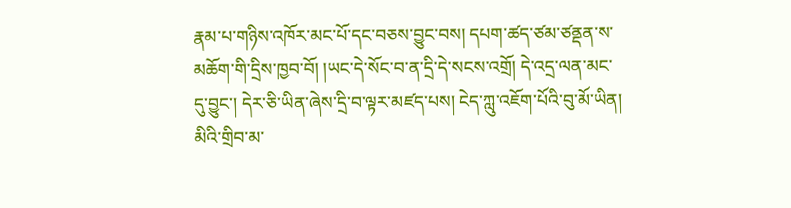རྣམ་པ་གཉིས་འཁོར་མང་པོ་དང་བཅས་བྱུང་བས། དཔག་ཚད་ཙམ་ཙནྡན་ས་མཆོག་གི་དྲིས་ཁྱབ་བོ། །ཡང་དེ་སོང་བ་ན་དྲི་དེ་སངས་འགྲོ། དེ་འདྲ་ལན་མང་དུ་བྱུང་། དེར་ཅི་ཡིན་ཞེས་དྲི་བ་ལྟར་མཛད་པས། ངེད་ཀླུ་འཇོག་པོའི་བུ་མོ་ཡིན། མིའི་གྲིབ་མ་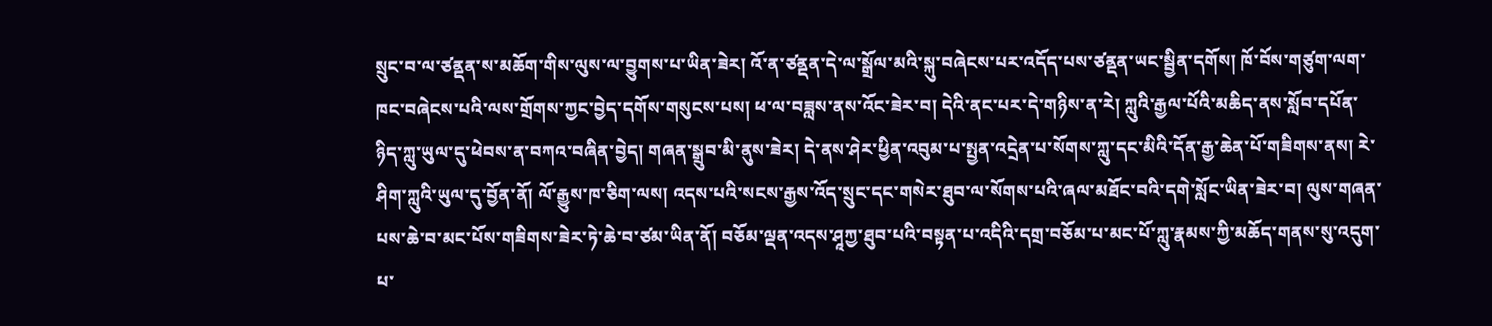སྲུང་བ་ལ་ཙནྡན་ས་མཆོག་གིས་ལུས་ལ་བྱུགས་པ་ཡིན་ཟེར། འོ་ན་ཙནྡན་དེ་ལ་སྒྲོལ་མའི་སྐུ་བཞེངས་པར་འདོད་པས་ཙནྡན་ཡང་སྦྱིན་དགོས། ཁོ་བོས་གཙུག་ལག་ཁང་བཞེངས་པའི་ལས་གྲོགས་ཀྱང་བྱེད་དགོས་གསུངས་པས། ཕ་ལ་བཟླས་ནས་འོང་ཟེར་བ། དེའི་ནང་པར་དེ་གཉིས་ན་རེ། ཀླུའི་རྒྱལ་པོའི་མཆིད་ནས་སློབ་དཔོན་ཉིད་ཀླུ་ཡུལ་དུ་ཕེབས་ན་བཀའ་བཞིན་བྱེད། གཞན་སྒྲུབ་མི་ནུས་ཟེར། དེ་ནས་ཤེར་ཕྱིན་འབུམ་པ་སྤྱན་འདྲེན་པ་སོགས་ཀླུ་དང་མིའི་དོན་རྒྱ་ཆེན་པོ་གཟིགས་ནས། རེ་ཤིག་ཀླུའི་ཡུལ་དུ་བྱོན་ནོ། ལོ་རྒྱུས་ཁ་ཅིག་ལས། འདས་པའི་སངས་རྒྱས་འོད་སྲུང་དང་གསེར་ཐུབ་ལ་སོགས་པའི་ཞལ་མཐོང་བའི་དགེ་སློང་ཡིན་ཟེར་བ། ལུས་གཞན་པས་ཆེ་བ་མང་པོས་གཟིགས་ཟེར་ཏེ་ཆེ་བ་ཙམ་ཡིན་ནོ། བཅོམ་ལྡན་འདས་ཤཱཀྱ་ཐུབ་པའི་བསྟན་པ་འདིའི་དགྲ་བཅོམ་པ་མང་པོ་ཀླུ་རྣམས་ཀྱི་མཆོད་གནས་སུ་འདུག་པ་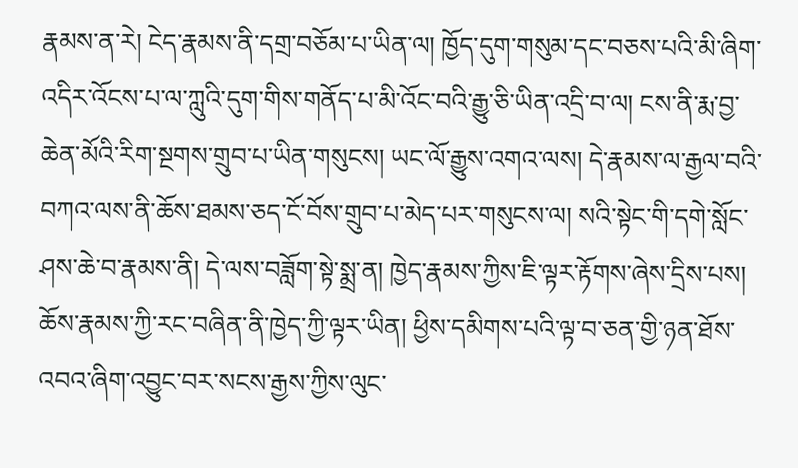རྣམས་ན་རེ། ངེད་རྣམས་ནི་དགྲ་བཅོམ་པ་ཡིན་ལ། ཁྱོད་དུག་གསུམ་དང་བཅས་པའི་མི་ཞིག་འདིར་འོངས་པ་ལ་ཀླུའི་དུག་གིས་གནོད་པ་མི་འོང་བའི་རྒྱུ་ཅི་ཡིན་འདྲི་བ་ལ། ངས་ནི་རྨ་བྱ་ཆེན་མོའི་རིག་སྔགས་གྲུབ་པ་ཡིན་གསུངས། ཡང་ལོ་རྒྱུས་འགའ་ལས། དེ་རྣམས་ལ་རྒྱལ་བའི་བཀའ་ལས་ནི་ཆོས་ཐམས་ཅད་ངོ་བོས་གྲུབ་པ་མེད་པར་གསུངས་ལ། སའི་སྟེང་གི་དགེ་སློང་ཤས་ཆེ་བ་རྣམས་ནི། དེ་ལས་བཟློག་སྟེ་སྨྲ་ན། ཁྱེད་རྣམས་ཀྱིས་ཇི་ལྟར་རྟོགས་ཞེས་དྲིས་པས། ཆོས་རྣམས་ཀྱི་རང་བཞིན་ནི་ཁྱེད་ཀྱི་ལྟར་ཡིན། ཕྱིས་དམིགས་པའི་ལྟ་བ་ཅན་གྱི་ཉན་ཐོས་འབའ་ཞིག་འབྱུང་བར་སངས་རྒྱས་ཀྱིས་ལུང་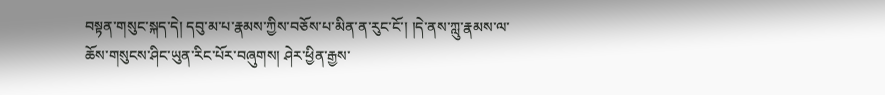བསྟན་གསུང་སྐད་དེ། དབུ་མ་པ་རྣམས་ཀྱིས་བཅོས་པ་མིན་ན་རུང་ངོ་། །དེ་ནས་ཀླུ་རྣམས་ལ་ཆོས་གསུངས་ཤིང་ཡུན་རིང་པོར་བཞུགས། ཤེར་ཕྱིན་རྒྱས་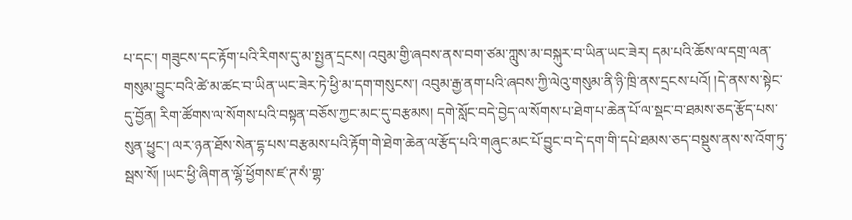པ་དང་། གཟུངས་དང་རྟོག་པའི་རིགས་དུ་མ་སྤྱན་དྲངས། འབུམ་གྱི་ཞབས་ནས་བག་ཙམ་ཀླུས་མ་བསྐུར་བ་ཡིན་ཡང་ཟེར། དམ་པའི་ཆོས་ལ་དགྲ་ལན་གསུམ་བྱུང་བའི་ཚེ་མ་ཚང་བ་ཡིན་ཡང་ཟེར་ཏེ་ཕྱི་མ་དག་གསུངས་། འབུམ་རྒྱ་ནག་པའི་ཞབས་ཀྱི་ལེའུ་གསུམ་ནི་ཉི་ཁྲི་ནས་དྲངས་པའོ། །དེ་ནས་ས་སྟེང་དུ་བྱོན། རིག་ཚོགས་ལ་སོགས་པའི་བསྟན་བཅོས་ཀྱང་མང་དུ་བརྩམས། དགེ་སློང་བདེ་བྱེད་ལ་སོགས་པ་ཐེག་པ་ཆེན་པོ་ལ་སྡང་བ་ཐམས་ཅད་རྩོད་པས་སུན་ཕྱུང་། ལར་ཉན་ཐོས་སེན་དྷ་པས་བརྩམས་པའི་རྟོག་གེ་ཐེག་ཆེན་ལ་རྩོད་པའི་གཞུང་མང་པོ་བྱུང་བ་དེ་དག་གི་དཔེ་ཐམས་ཅད་བསྡུས་ནས་ས་འོག་ཏུ་སྦས་སོ། །ཡང་ཕྱི་ཞིག་ན་ལྷོ་ཕྱོགས་ཛ་ཊ་སཾ་གྷ་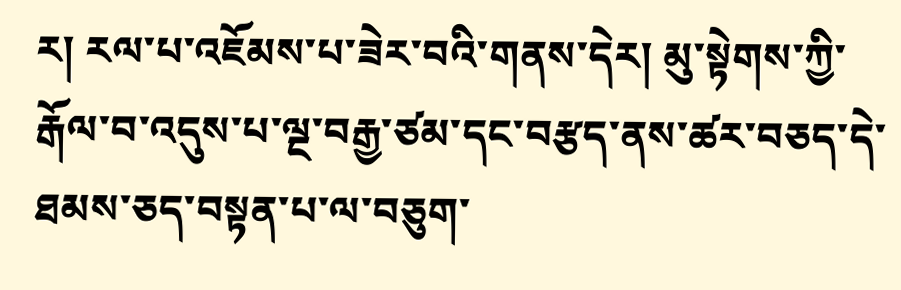ར། རལ་པ་འཇོམས་པ་ཟེར་བའི་གནས་དེར། མུ་སྟེགས་ཀྱི་རྒོལ་བ་འདུས་པ་ལྔ་བརྒྱ་ཙམ་དང་བརྩད་ནས་ཚར་བཅད་དེ་ཐམས་ཅད་བསྟན་པ་ལ་བཅུག་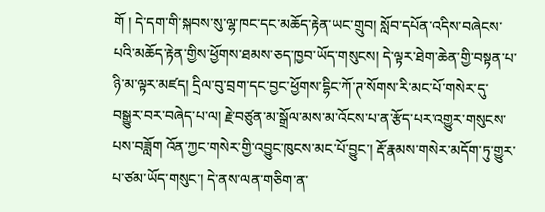གོ ། དེ་དག་གི་སྐབས་སུ་ལྷ་ཁང་དང་མཆོད་རྟེན་ཡང་གྲུབ། སློབ་དཔོན་འདིས་བཞེངས་པའི་མཆོད་རྟེན་གྱིས་ཕྱོགས་ཐམས་ཅད་ཁྱབ་ཡོད་གསུངས། དེ་ལྟར་ཐེག་ཆེན་གྱི་བསྟན་པ་ཉི་མ་ལྟར་མཛད། དྲིལ་བུ་བྲག་དང་བྱང་ཕྱོགས་དྷིང་ཀོ་ཊ་སོགས་རི་མང་པོ་གསེར་དུ་བསྒྱུར་བར་བཞེད་པ་ལ། རྗེ་བཙུན་མ་སྒྲོལ་མས་མ་འོངས་པ་ན་རྩོད་པར་འགྱུར་གསུངས་པས་བཟློག འོན་ཀྱང་གསེར་གྱི་འབྱུང་ཁུངས་མང་པོ་བྱུང་། རྡོ་རྣམས་གསེར་མདོག་ཏུ་གྱུར་པ་ཙམ་ཡོད་གསུང་། དེ་ནས་ལན་གཅིག་ན་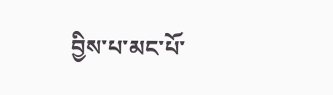བྱིས་པ་མང་པོ་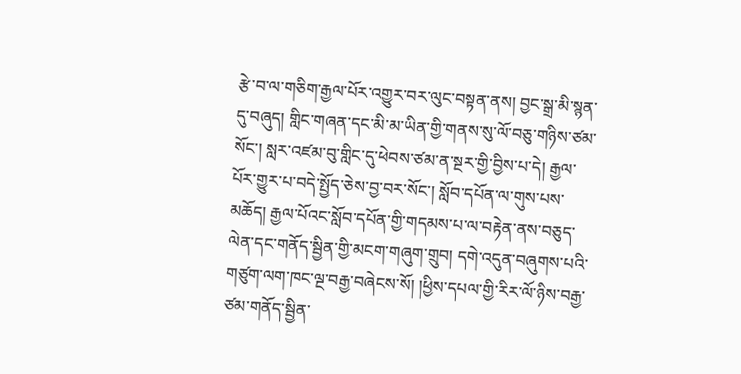རྩེ་བ་ལ་གཅིག་རྒྱལ་པོར་འགྱུར་བར་ལུང་བསྟན་ནས། བྱང་སྒྲ་མི་སྙན་དུ་བཞུད། གླིང་གཞན་དང་མི་མ་ཡིན་གྱི་གནས་སུ་ལོ་བཅུ་གཉིས་ཙམ་སོང་། སླར་འཛམ་བུ་གླིང་དུ་ཕེབས་ཙམ་ན་སྔར་གྱི་བྱིས་པ་དེ། རྒྱལ་པོར་གྱུར་པ་བདེ་སྤྱོད་ཅེས་བྱ་བར་སོང་། སློབ་དཔོན་ལ་གུས་པས་མཆོད། རྒྱལ་པོའང་སློབ་དཔོན་གྱི་གདམས་པ་ལ་བརྟེན་ནས་བཅུད་ལེན་དང་གནོད་སྦྱིན་གྱི་མངག་གཞུག་གྲུབ། དགེ་འདུན་བཞུགས་པའི་གཙུག་ལག་ཁང་ལྔ་བརྒྱ་བཞེངས་སོ། །ཕྱིས་དཔལ་གྱི་རིར་ལོ་ཉིས་བརྒྱ་ཙམ་གནོད་སྦྱིན་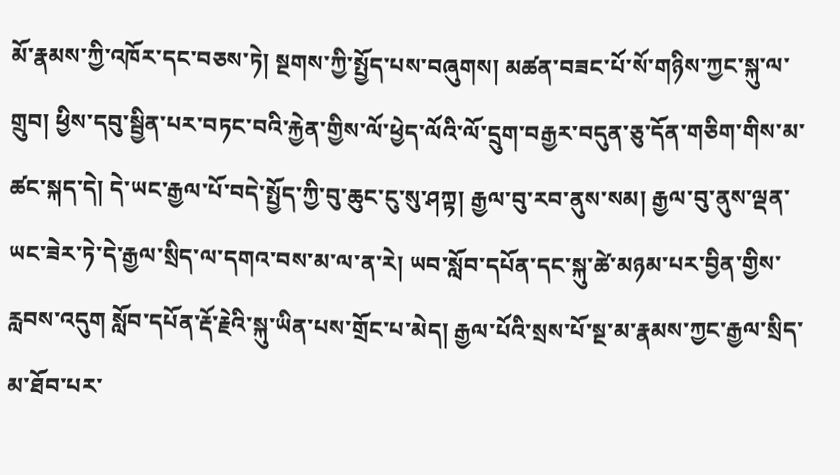མོ་རྣམས་ཀྱི་འཁོར་དང་བཅས་ཏེ། སྔགས་ཀྱི་སྤྱོད་པས་བཞུགས། མཚན་བཟང་པོ་སོ་གཉིས་ཀྱང་སྐུ་ལ་གྲུབ། ཕྱིས་དབུ་སྦྱིན་པར་བཏང་བའི་རྐྱེན་གྱིས་ལོ་ཕྱེད་ལོའི་ལོ་དྲུག་བརྒྱར་བདུན་ཅུ་དོན་གཅིག་གིས་མ་ཚང་སྐད་དེ། དེ་ཡང་རྒྱལ་པོ་བདེ་སྤྱོད་ཀྱི་བུ་ཆུང་ངུ་སུ་ཤཀྟ། རྒྱལ་བུ་རབ་ནུས་སམ། རྒྱལ་བུ་ནུས་ལྡན་ཡང་ཟེར་ཏེ་དེ་རྒྱལ་སྲིད་ལ་དགའ་བས་མ་ལ་ན་རེ། ཡབ་སློབ་དཔོན་དང་སྐུ་ཚེ་མཉམ་པར་བྱིན་གྱིས་རླབས་འདུག སློབ་དཔོན་རྡོ་རྗེའི་སྐུ་ཡིན་པས་གྲོང་པ་མེད། རྒྱལ་པོའི་སྲས་པོ་སྔ་མ་རྣམས་ཀྱང་རྒྱལ་སྲིད་མ་ཐོབ་པར་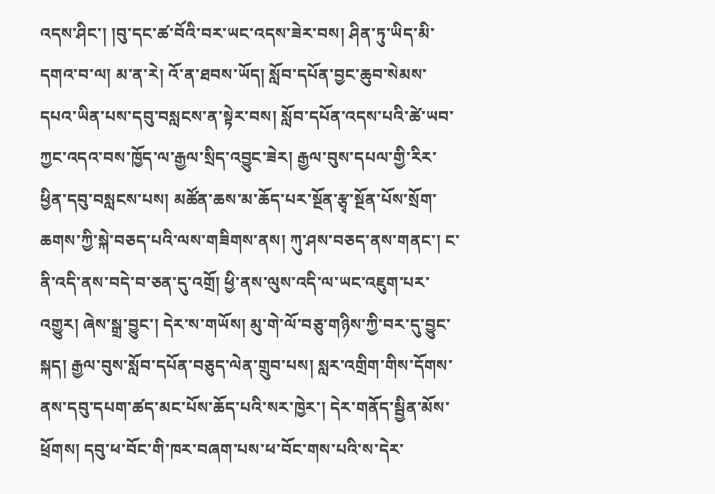འདས་ཤིང་། །བུ་དང་ཚ་བོའི་བར་ཡང་འདས་ཟེར་བས། ཤིན་ཏུ་ཡིད་མི་དགའ་བ་ལ། མ་ན་རེ། འོ་ན་ཐབས་ཡོད། སློབ་དཔོན་བྱང་ཆུབ་སེམས་དཔའ་ཡིན་པས་དབུ་བསླངས་ན་སྟེར་བས། སློབ་དཔོན་འདས་པའི་ཚེ་ཡབ་ཀྱང་འདའ་བས་ཁྱོད་ལ་རྒྱལ་སྲིད་འབྱུང་ཟེར། རྒྱལ་བུས་དཔལ་གྱི་རིར་ཕྱིན་དབུ་བསླངས་པས། མཚོན་ཆས་མ་ཆོད་པར་སྔོན་རྩྭ་སྔོན་པོས་སྲོག་ཆགས་ཀྱི་སྐེ་བཅད་པའི་ལས་གཟིགས་ནས། ཀུ་ཤས་བཅད་ནས་གནང་། ང་ནི་འདི་ནས་བདེ་བ་ཅན་དུ་འགྲོ། ཕྱི་ནས་ལུས་འདི་ལ་ཡང་འཇུག་པར་འགྱུར། ཞེས་སྒྲ་བྱུང་། དེར་ས་གཡོས། མུ་གེ་ལོ་བཅུ་གཉིས་ཀྱི་བར་དུ་བྱུང་སྐད། རྒྱལ་བུས་སློབ་དཔོན་བཅུད་ལེན་གྲུབ་པས། སླར་འགྲིག་གིས་དོགས་ནས་དབུ་དཔག་ཚད་མང་པོས་ཆོད་པའི་སར་ཁྱེར་། དེར་གནོད་སྦྱིན་མོས་ཕྲོགས། དབུ་ཕ་བོང་གི་ཁར་བཞག་པས་ཕ་བོང་གས་པའི་ས་དེར་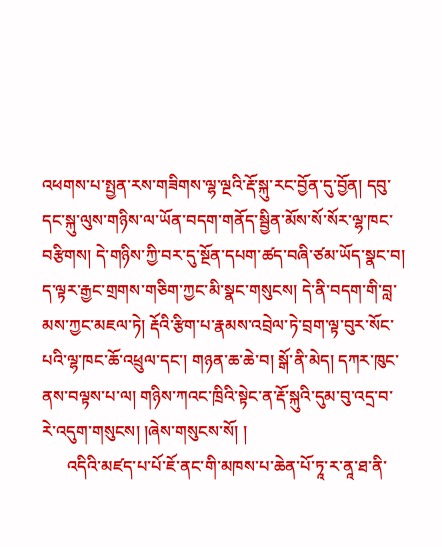འཕགས་པ་སྤྱན་རས་གཟིགས་ལྷ་ལྔའི་རྡོ་སྐུ་རང་བྱོན་དུ་བྱོན། དབུ་དང་སྐུ་ལུས་གཉིས་ལ་ཡོན་བདག་གནོད་སྦྱིན་མོས་སོ་སོར་ལྷ་ཁང་བརྩིགས། དེ་གཉིས་ཀྱི་བར་དུ་སྔོན་དཔག་ཚད་བཞི་ཙམ་ཡོད་སྣང་བ། ད་ལྟར་རྒྱང་གྲགས་གཅིག་ཀྱང་མི་སྣང་གསུངས། དེ་ནི་བདག་གི་བླ་མས་ཀྱང་མཇལ་ཏེ། རྡོའི་རྩིག་པ་རྣམས་འབྲེལ་ཏེ་བྲག་ལྟ་བུར་སོང་པའི་ལྷ་ཁང་ཆོ་འཕྲུལ་དང་། གཉན་ཆ་ཆེ་བ། སྒོ་ནི་མེད། དཀར་ཁུང་ནས་བལྟས་པ་ལ། གཉིས་ཀའང་ཁྲིའི་སྟེང་ན་རྡོ་སྐུའི་དུམ་བུ་འདྲ་བ་རེ་འདུག་གསུངས། །ཞེས་གསུངས་སོ། །
      འདིའི་མཛད་པ་པོ་ཇོ་ནང་གི་མཁས་པ་ཆེན་པོ་ཏཱ་ར་ནཱ་ཐ་ནི་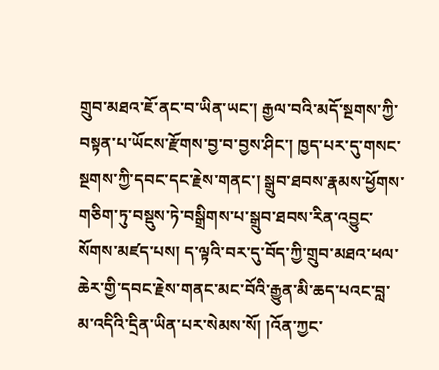གྲུབ་མཐའ་ཇོ་ནང་བ་ཡིན་ཡང་། རྒྱལ་བའི་མདོ་སྔགས་ཀྱི་བསྟན་པ་ཡོངས་རྫོགས་བྱ་བ་བྱས་ཤིང་། ཁྱད་པར་དུ་གསང་སྔགས་ཀྱི་དབང་དང་རྗེས་གནང་། སྒྲུབ་ཐབས་རྣམས་ཕྱོགས་གཅིག་ཏུ་བསྡུས་ཏེ་བསྒྲིགས་པ་སྒྲུབ་ཐབས་རིན་འབྱུང་སོགས་མཛད་པས། ད་ལྟའི་བར་དུ་བོད་ཀྱི་གྲུབ་མཐའ་ཕལ་ཆེར་གྱི་དབང་རྗེས་གནང་མང་བོའི་རྒྱུན་མི་ཆད་པའང་བླ་མ་འདིའི་དྲིན་ཡིན་པར་སེམས་སོ། །འོན་ཀྱང་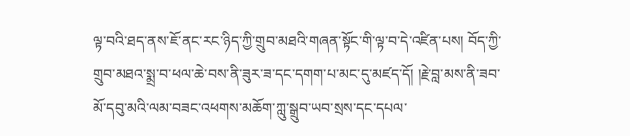ལྟ་བའི་ཐད་ནས་ཇོ་ནང་རང་ཉིད་ཀྱི་གྲུབ་མཐའི་གཞན་སྟོང་གི་ལྟ་བ་དེ་འཛིན་པས། བོད་ཀྱི་གྲུབ་མཐའ་སྨྲ་བ་ཕལ་ཆེ་བས་ནི་ཟུར་ཟ་དང་དགག་པ་མང་དུ་མཛད་དོ། །རྗེ་བླ་མས་ནི་ཟབ་མོ་དབུ་མའི་ལམ་བཟང་འཕགས་མཆོག་ཀླུ་སྒྲུབ་ཡབ་སྲས་དང་དཔལ་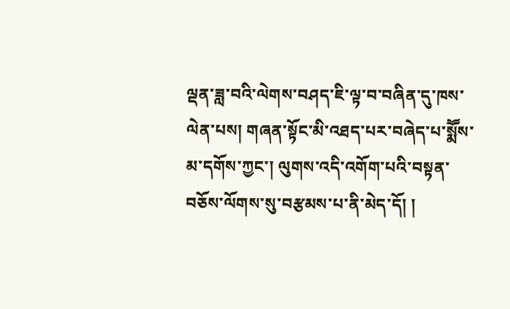ལྡན་ཟླ་བའི་ལེགས་བཤད་ཇི་ལྟ་བ་བཞིན་དུ་ཁས་ལེན་པས། གཞན་སྟོང་མི་འཐད་པར་བཞེད་པ་སྨཽས་མ་དགོས་ཀྱང་། ལུགས་འདི་འགོག་པའི་བསྟན་བཅོས་ལོགས་སུ་བརྩམས་པ་ནི་མེད་དོ། །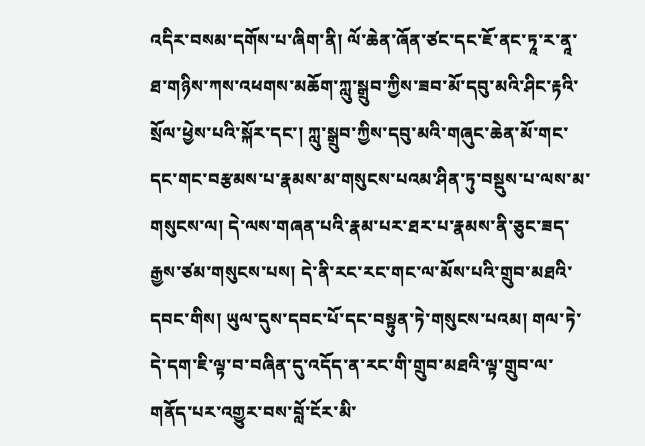འདིར་བསམ་དགོས་པ་ཞིག་ནི། ལོ་ཆེན་ཞོན་ཙང་དང་ཇོ་ནང་ཏཱ་ར་ནཱ་ཐ་གཉིས་ཀས་འཕགས་མཆོག་ཀླུ་སྒྲུབ་ཀྱིས་ཟབ་མོ་དབུ་མའི་ཤིང་རྟའི་སྲོལ་ཕྱེས་པའི་སྐོར་དང་། ཀླུ་སྒྲུབ་ཀྱིས་དབུ་མའི་གཞུང་ཆེན་མོ་གང་དང་གང་བརྩམས་པ་རྣམས་མ་གསུངས་པའམ་ཤིན་ཏུ་བསྡུས་པ་ལས་མ་གསུངས་ལ། དེ་ལས་གཞན་པའི་རྣམ་པར་ཐར་པ་རྣམས་ནི་ཅུང་ཟད་རྒྱས་ཙམ་གསུངས་པས། དེ་ནི་རང་རང་གང་ལ་མོས་པའི་གྲུབ་མཐའི་དབང་གིས། ཡུལ་དུས་དབང་པོ་དང་བསྟུན་ཏེ་གསུངས་པའམ། གལ་ཏེ་དེ་དག་ཇི་ལྟ་བ་བཞིན་དུ་འདོད་ན་རང་གི་གྲུབ་མཐའི་ལྟ་གྲུབ་ལ་གནོད་པར་འགྱུར་བས་བློ་ངོར་མི་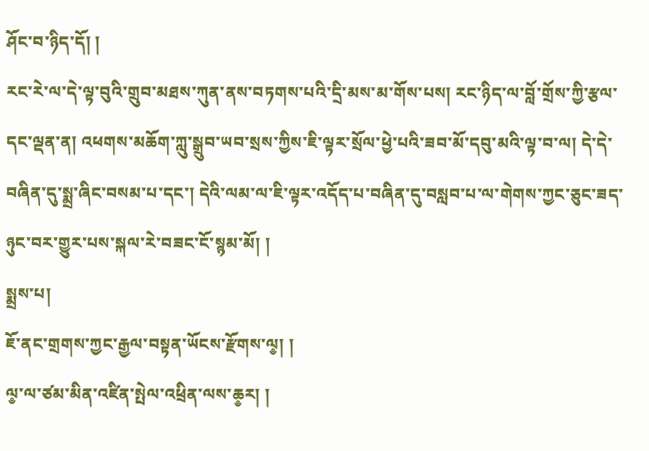ཤོང་བ་ཉིད་དོ། །
རང་རེ་ལ་དེ་ལྟ་བུའི་གྲུབ་མཐས་ཀུན་ནས་བཏགས་པའི་དྲི་མས་མ་གོས་པས། རང་ཉིད་ལ་བློ་གྲོས་ཀྱི་རྩལ་དང་ལྡན་ན། འཕགས་མཆོག་ཀླུ་སྒྲུབ་ཡབ་སྲས་ཀྱིས་ཇི་ལྟར་སྲོལ་ཕྱེ་པའི་ཟབ་མོ་དབུ་མའི་ལྟ་བ་ལ། དེ་དེ་བཞིན་དུ་སྨྲ་ཞིང་བསམ་པ་དང་། དེའི་ལམ་ལ་ཇི་ལྟར་འདོད་པ་བཞིན་དུ་བསླབ་པ་ལ་གེགས་ཀྱང་ཅུང་ཟད་ཉུང་བར་གྱུར་པས་སྐལ་རེ་བཟང་ངོ་སྙམ་མོ། །
སྨྲས་པ།
ཇོ་ནང་གྲགས་ཀྱང་རྒྱལ་བསྟན་ཡོངས་རྫོགས་ལ༵། །
ལ༵་ལ་ཙམ་མིན་འཛིན་སྤེལ་འཕྲིན་ལས་ཆ༵ར། །